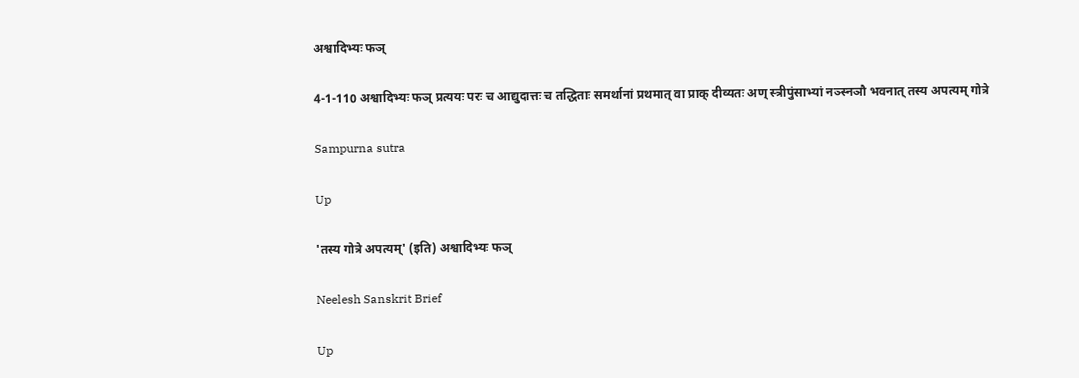अश्वादिभ्यः फञ्

4-1-110 अश्वादिभ्यः फञ् प्रत्ययः परः च आद्युदात्तः च तद्धिताः समर्थानां प्रथमात् वा प्राक् दीव्यतः अण् स्त्रीपुंसाभ्यां नञ्स्नञौ भवनात् तस्य अपत्यम् गोत्रे

Sampurna sutra

Up

'तस्य गोत्रे अपत्यम्' (इति) अश्वादिभ्यः फञ्

Neelesh Sanskrit Brief

Up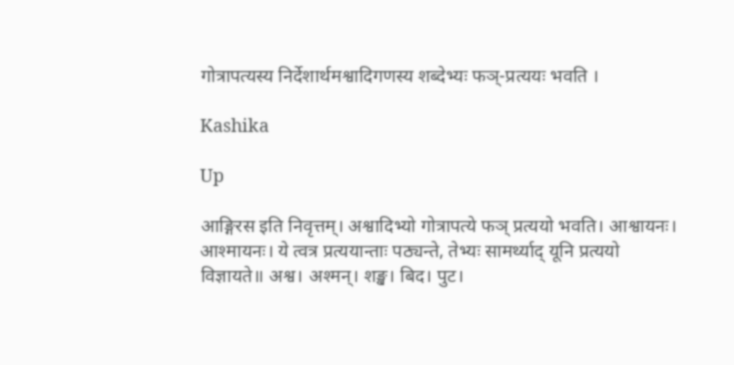गोत्रापत्यस्य निर्देशार्थमश्वादिगणस्य शब्देभ्यः फञ्-प्रत्ययः भवति ।

Kashika

Up

आङ्गिरस इति निवृत्तम्। अश्वादिभ्यो गोत्रापत्ये फञ् प्रत्ययो भवति। आश्वायनः। आश्मायनः। ये त्वत्र प्रत्ययान्ताः पठ्यन्ते, तेभ्यः सामर्थ्याद् यूनि प्रत्ययो विज्ञायते॥ अश्व। अश्मन्। शङ्ख। बिद। पुट।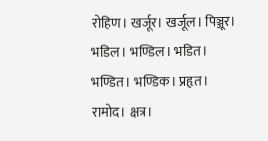रोहिण। खर्जूर। खर्जूल। पिञ्जूर। भडिल। भण्डिल। भडित। भण्डित। भण्डिक। प्रहृत। रामोद। क्षत्र।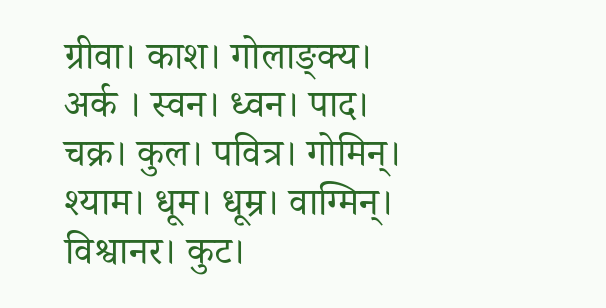ग्रीवा। काश। गोलाङ्क्य। अर्क । स्वन। ध्वन। पाद। चक्र। कुल। पवित्र। गोमिन्। श्याम। धूम। धूम्र। वाग्मिन्। विश्वानर। कुट।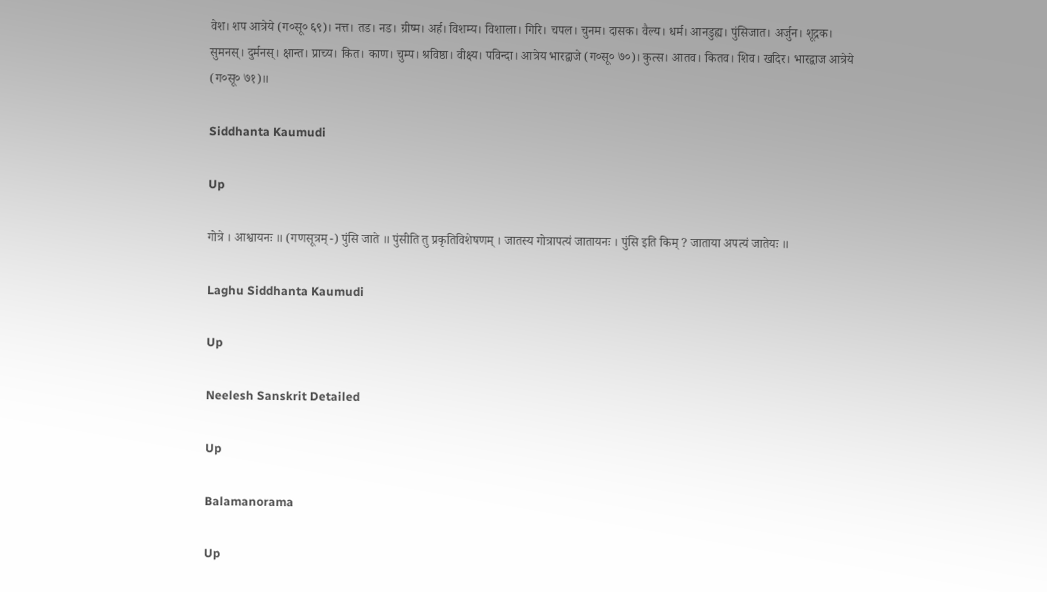वेश। शप आत्रेये (ग०सू० ६९)। नत्त। तड। नड। ग्रीष्म। अर्ह। विशम्य। विशाला। गिरि। चपल। चुनम। दासक। वैल्य। धर्म। आनडुह्य। पुंसिजात। अर्जुन। शूद्रक। सुमनस्। दुर्मनस्। क्षान्त। प्राच्य। कित। काण। चुम्प। श्रविष्ठा। वीक्ष्य। पविन्दा। आत्रेय भारद्वाजे (ग०सू० ७०)। कुत्स। आतव। कितव। शिव। खदिर। भारद्वाज आत्रेये (ग०सू० ७१)॥

Siddhanta Kaumudi

Up

गोत्रे । आश्वायनः ॥ (गणसूत्रम् -) पुंसि जाते ॥ पुंसीति तु प्रकृतिविशेषणम् । जातस्य गोत्रापत्यं जातायनः । पुंसि इति किम् ? जाताया अपत्यं जातेयः ॥

Laghu Siddhanta Kaumudi

Up

Neelesh Sanskrit Detailed

Up

Balamanorama

Up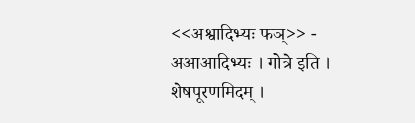<<अश्वादिभ्यः फञ्>> - अआआदिभ्यः । गोत्रे इति । शेषपूरणमिदम् ।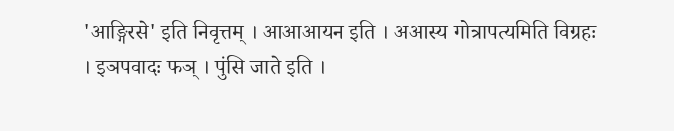'आङ्गिरसे' इति निवृत्तम् । आआआयन इति । अआस्य गोत्रापत्यमिति विग्रहः । इञपवादः फञ् । पुंसि जाते इति ।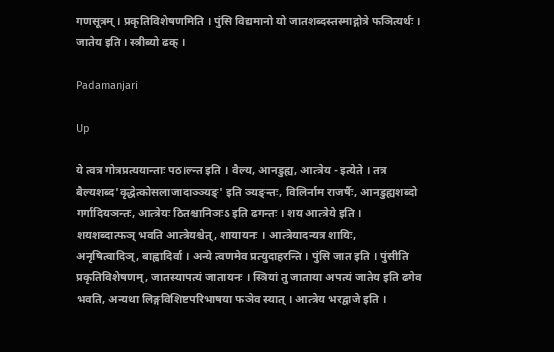गणसूत्रम् । प्रकृतिविशेषणमिति । पुंसि विद्यमानो यो जातशब्दस्तस्माद्गोत्रे फञित्यर्थः । जातेय इति । स्त्रीब्यो ढक् ।

Padamanjari

Up

ये त्वत्र गोत्रप्रत्ययान्ताः पठ।ल्न्त इति । वैल्य, आनडुह्य, आत्त्रेय - इत्येते । तत्र बैल्यशब्द'वृद्धेत्कोसलाजादाञ्ञ्यङ्' इति ञ्यङ्न्तः, विलिर्नाम राजर्षैः, आनडुह्यशब्दो गर्गादियञन्तः, आत्त्रेयः ठितश्चानिञःऽ इति ढगन्तः । शय आत्त्रेये इति । शयशब्दात्फञ् भवति आत्त्रेयश्चेत्, शायायनः । आत्त्रेयादन्यत्र शायिः, अनृषित्वादिञ्, बाह्वादिर्वा । अन्ये त्वणमेव प्रत्युदाहरन्ति । पुंसि जात इति । पुंसीति प्रकृतिविशेषणम्, जातस्यापत्यं जातायनः । स्त्रियां तु जाताया अपत्यं जातेय इति ढगेव भवति, अन्यथा लिङ्गविशिष्टपरिभाषया फञेव स्यात् । आत्त्रेय भरद्वाजे इति ।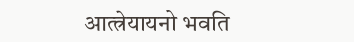आत्त्रेयायनो भवति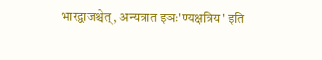भारद्वाजश्चेत्, अन्यत्रात इञः'ण्यक्षत्रिय' इति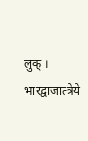लुक् । भारद्वाजात्त्रेये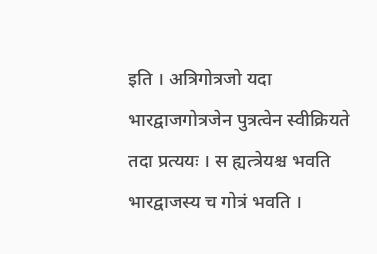इति । अत्रिगोत्रजो यदा भारद्वाजगोत्रजेन पुत्रत्वेन स्वीक्रियते तदा प्रत्ययः । स ह्यत्त्रेयश्च भवति भारद्वाजस्य च गोत्रं भवति ।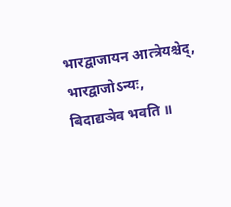भारद्वाजायन आत्त्रेयश्चेद्, भारद्वाजोऽन्यः, बिदाद्यञेव भवति ॥